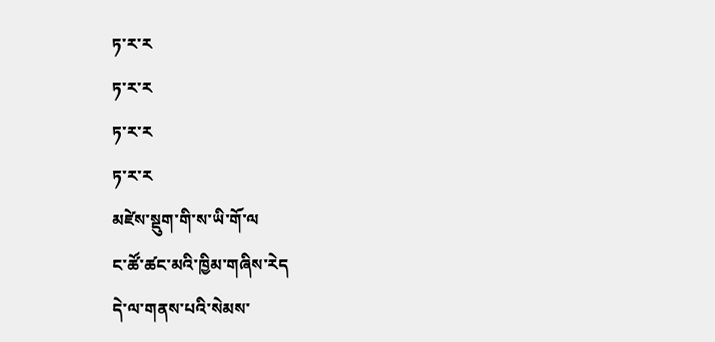ཏ་ར་ར
ཏ་ར་ར
ཏ་ར་ར
ཏ་ར་ར
མཛེས་སྡུག་གི་ས་ཡི་གོ་ལ
ང་ཚོ་ཚང་མའི་ཁྱིམ་གཞིས་རེད
དེ་ལ་གནས་པའི་སེམས་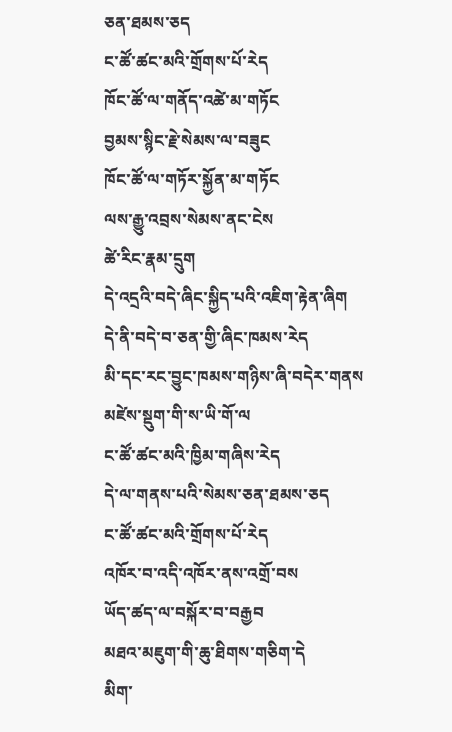ཅན་ཐམས་ཅད
ང་ཚོ་ཚང་མའི་གྲོགས་པོ་རེད
ཁོང་ཚོ་ལ་གནོད་འཚེ་མ་གཏོང
བྱམས་སྙིང་རྗེ་སེམས་ལ་བཟུང
ཁོང་ཚོ་ལ་གཏོར་སྐྱོན་མ་གཏོང
ལས་རྒྱུ་འབྲས་སེམས་ནང་ངེས
ཚེ་རིང་རྣམ་དྲུག
དེ་འདྲའི་བདེ་ཞིང་སྐྱིད་པའི་འཇིག་རྟེན་ཞིག
དེ་ནི་བདེ་བ་ཅན་གྱི་ཞིང་ཁམས་རེད
མི་དང་རང་བྱུང་ཁམས་གཉིས་ཞི་བདེར་གནས
མཛེས་སྡུག་གི་ས་ཡི་གོ་ལ
ང་ཚོ་ཚང་མའི་ཁྱིམ་གཞིས་རེད
དེ་ལ་གནས་པའི་སེམས་ཅན་ཐམས་ཅད
ང་ཚོ་ཚང་མའི་གྲོགས་པོ་རེད
འཁོར་བ་འདི་འཁོར་ནས་འགྲོ་བས
ཡོད་ཚད་ལ་བསྐོར་བ་བརྒྱབ
མཐའ་མཇུག་གི་ཆུ་ཐིགས་གཅིག་དེ
མིག་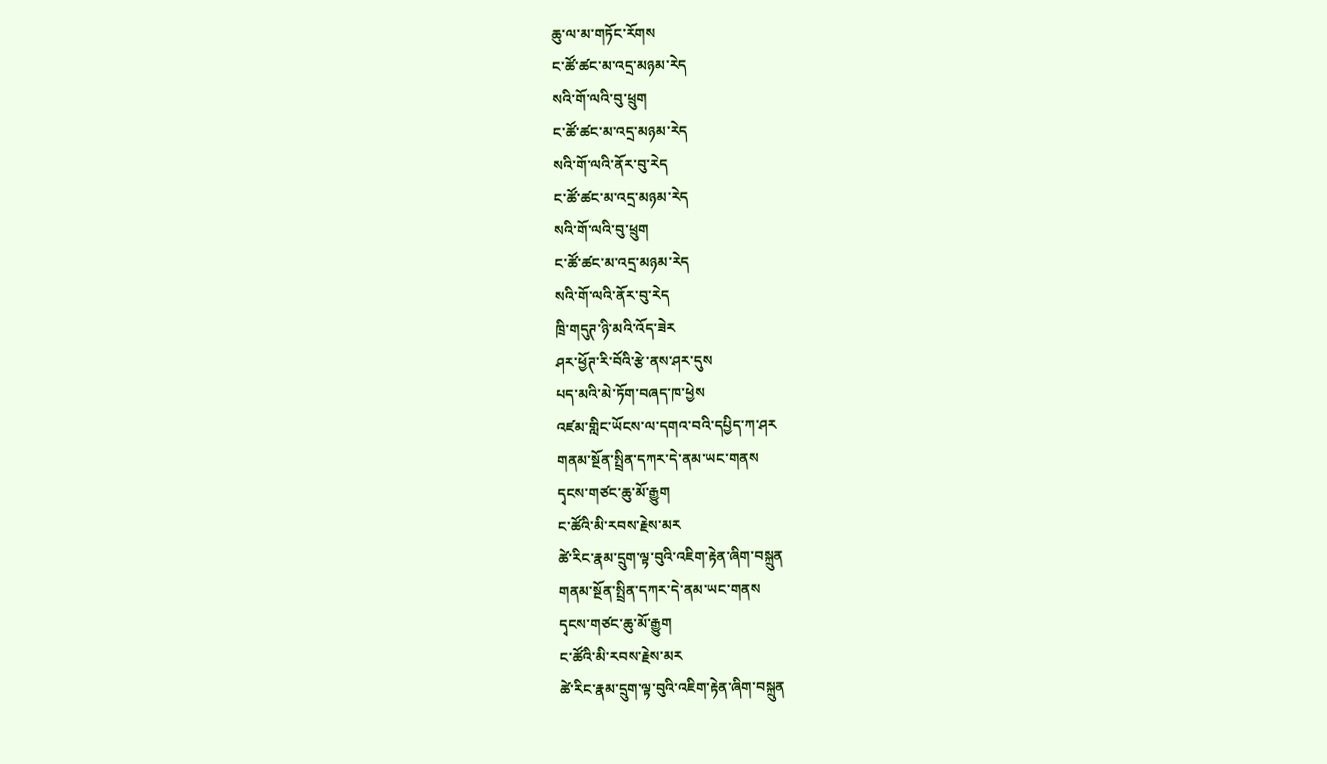ཆུ་ལ་མ་གཏོང་རོགས
ང་ཚོ་ཚང་མ་འདྲ་མཉམ་རེད
སའི་གོ་ལའི་བུ་ཕྲུག
ང་ཚོ་ཚང་མ་འདྲ་མཉམ་རེད
སའི་གོ་ལའི་ནོར་བུ་རེད
ང་ཚོ་ཚང་མ་འདྲ་མཉམ་རེད
སའི་གོ་ལའི་བུ་ཕྲུག
ང་ཚོ་ཚང་མ་འདྲ་མཉམ་རེད
སའི་གོ་ལའི་ནོར་བུ་རེད
ཁྲི་གདུཊ་ཉི་མའི་འོད་ཟེར
ཤར་ཕྱོཊ་རི་བོའི་རྩེ་ནས་ཤར་དུས
པད་མའི་མེ་ཏོག་བཞད་ཁ་ཕྱེས
འཛམ་གླིང་ཡོངས་ལ་དགའ་བའི་དཔྱིད་ཀ་ཤར
གནམ་སྔོན་སྤྲིན་དཀར་དེ་ནམ་ཡང་གནས
དྭངས་གཙང་ཆུ་མོ་རྒྱུག
ང་ཚོའི་མི་རབས་རྗེས་མར
ཚེ་རིང་རྣམ་དྲུག་ལྟ་བུའི་འཇིག་རྟེན་ཞིག་བསྐྲུན
གནམ་སྔོན་སྤྲིན་དཀར་དེ་ནམ་ཡང་གནས
དྭངས་གཙང་ཆུ་མོ་རྒྱུག
ང་ཚོའི་མི་རབས་རྗེས་མར
ཚེ་རིང་རྣམ་དྲུག་ལྟ་བུའི་འཇིག་རྟེན་ཞིག་བསྐྲུན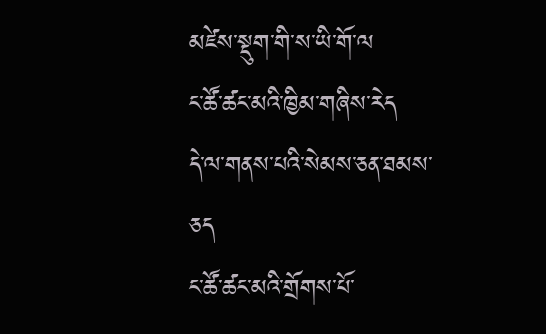མཛེས་སྡུག་གི་ས་ཡི་གོ་ལ
ང་ཚོ་ཚང་མའི་ཁྱིམ་གཞིས་རེད
དེ་ལ་གནས་པའི་སེམས་ཅན་ཐམས་ཅད
ང་ཚོ་ཚང་མའི་གྲོགས་པོ་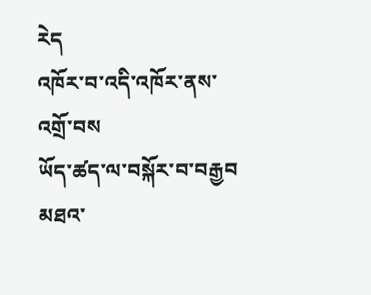རེད
འཁོར་བ་འདི་འཁོར་ནས་འགྲོ་བས
ཡོད་ཚད་ལ་བསྐོར་བ་བརྒྱབ
མཐའ་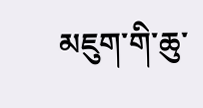མཇུག་གི་ཆུ་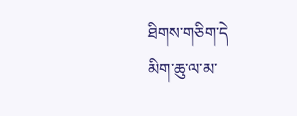ཐིགས་གཅིག་དེ
མིག་ཆུ་ལ་མ་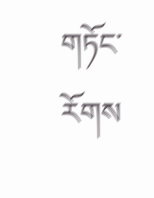གཏོང་རོགས